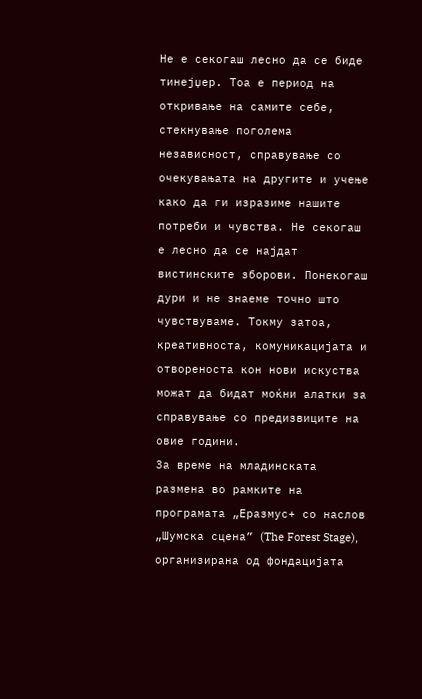Не е секогаш лесно да се биде тинејџер. Тоа е период на откривање на самите себе, стекнување поголема независност, справување со очекувањата на другите и учење како да ги изразиме нашите потреби и чувства. Не секогаш е лесно да се најдат вистинските зборови. Понекогаш дури и не знаеме точно што чувствуваме. Токму затоа, креативноста, комуникацијата и отвореноста кон нови искуства можат да бидат моќни алатки за справување со предизвиците на овие години.
За време на младинската размена во рамките на програмата „Еразмус+ со наслов „Шумска сцена” (The Forest Stage), организирана од фондацијата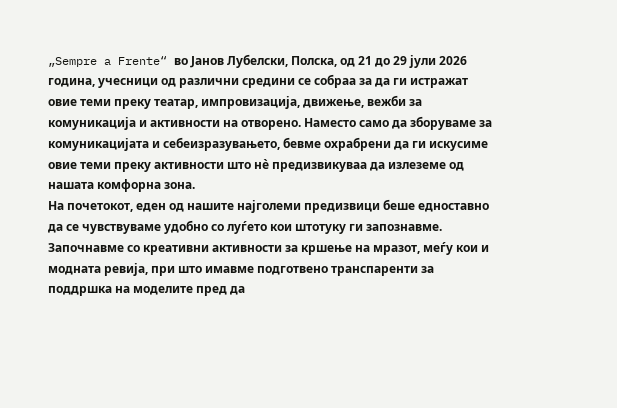„Sempre a Frente“ во Јанов Лубелски, Полска, од 21 до 29 јули 2026 година, учесници од различни средини се собраа за да ги истражат овие теми преку театар, импровизација, движење, вежби за комуникација и активности на отворено. Наместо само да зборуваме за комуникацијата и себеизразувањето, бевме охрабрени да ги искусиме овие теми преку активности што нè предизвикуваа да излеземе од нашата комфорна зона.
На почетокот, еден од нашите најголеми предизвици беше едноставно да се чувствуваме удобно со луѓето кои штотуку ги запознавме. Започнавме со креативни активности за кршење на мразот, меѓу кои и модната ревија, при што имавме подготвено транспаренти за поддршка на моделите пред да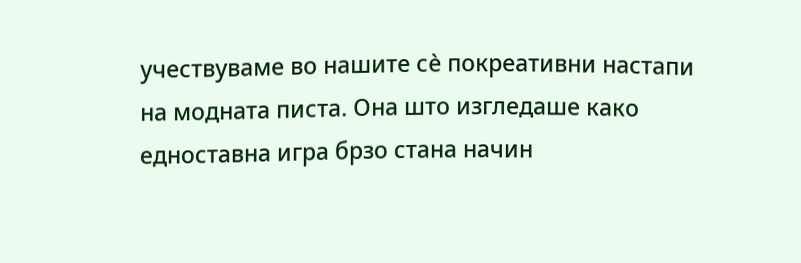учествуваме во нашите сè покреативни настапи на модната писта. Она што изгледаше како едноставна игра брзо стана начин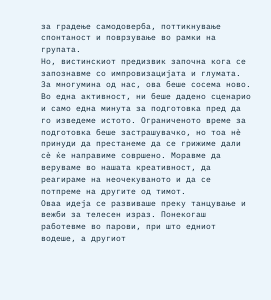за градење самодоверба, поттикнување спонтаност и поврзување во рамки на групата.
Но, вистинскиот предизвик започна кога се запознавме со импровизацијата и глумата. За многумина од нас, ова беше сосема ново. Во една активност, ни беше дадено сценарио и само една минута за подготовка пред да го изведеме истото. Ограниченото време за подготовка беше застрашувачко, но тоа нè принуди да престанеме да се грижиме дали сè ќе направиме совршено. Моравме да веруваме во нашата креативност, да реагираме на неочекуваното и да се потпреме на другите од тимот.
Оваа идеја се развиваше преку танцување и вежби за телесен израз. Понекогаш работевме во парови, при што едниот водеше, а другиот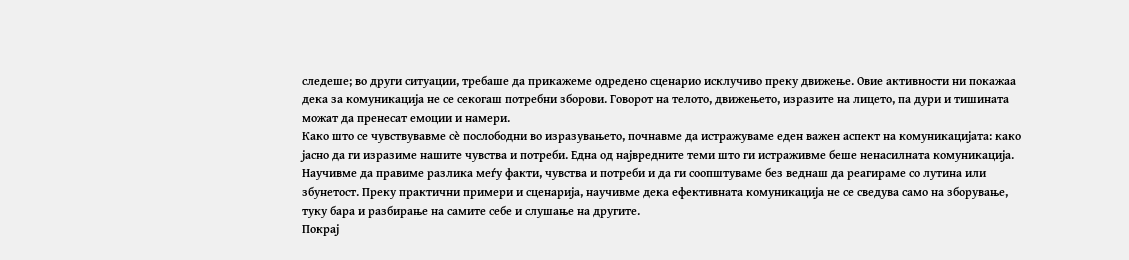следеше; во други ситуации, требаше да прикажеме одредено сценарио исклучиво преку движење. Овие активности ни покажаа дека за комуникација не се секогаш потребни зборови. Говорот на телото, движењето, изразите на лицето, па дури и тишината можат да пренесат емоции и намери.
Како што се чувствувавме сè послободни во изразувањето, почнавме да истражуваме еден важен аспект на комуникацијата: како јасно да ги изразиме нашите чувства и потреби. Една од највредните теми што ги истраживме беше ненасилната комуникација. Научивме да правиме разлика меѓу факти, чувства и потреби и да ги соопштуваме без веднаш да реагираме со лутина или збунетост. Преку практични примери и сценарија, научивме дека ефективната комуникација не се сведува само на зборување, туку бара и разбирање на самите себе и слушање на другите.
Покрај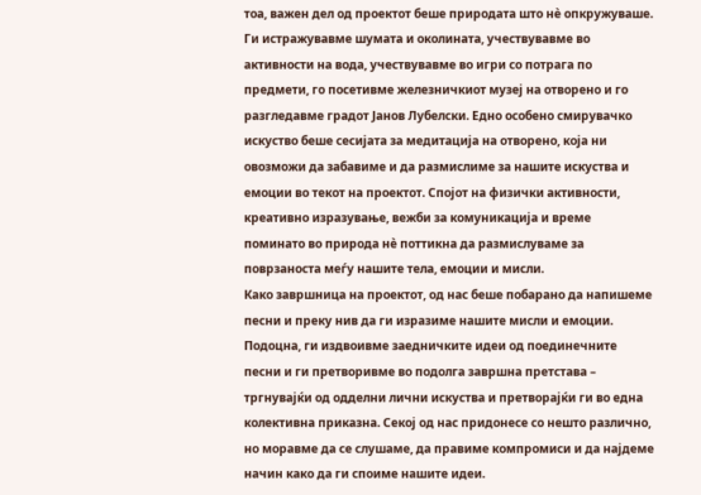тоа, важен дел од проектот беше природата што нè опкружуваше. Ги истражувавме шумата и околината, учествувавме во активности на вода, учествувавме во игри со потрага по предмети, го посетивме железничкиот музеј на отворено и го разгледавме градот Јанов Лубелски. Едно особено смирувачко искуство беше сесијата за медитација на отворено, која ни овозможи да забавиме и да размислиме за нашите искуства и емоции во текот на проектот. Спојот на физички активности, креативно изразување, вежби за комуникација и време поминато во природа нè поттикна да размислуваме за поврзаноста меѓу нашите тела, емоции и мисли.
Како завршница на проектот, од нас беше побарано да напишеме песни и преку нив да ги изразиме нашите мисли и емоции. Подоцна, ги издвоивме заедничките идеи од поединечните песни и ги претворивме во подолга завршна претстава – тргнувајќи од одделни лични искуства и претворајќи ги во една колективна приказна. Секој од нас придонесе со нешто различно, но моравме да се слушаме, да правиме компромиси и да најдеме начин како да ги споиме нашите идеи.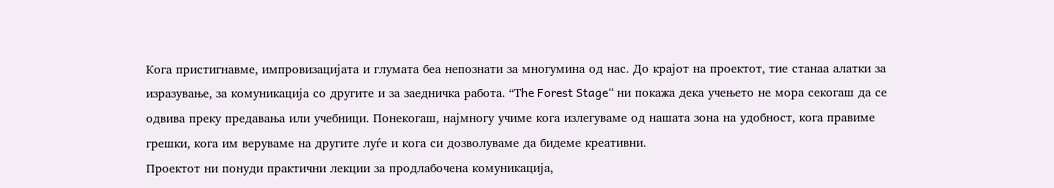Кога пристигнавме, импровизацијата и глумата беа непознати за многумина од нас. До крајот на проектот, тие станаа алатки за изразување, за комуникација со другите и за заедничка работа. “Тhe Forest Stage“ ни покажа дека учењето не мора секогаш да се одвива преку предавања или учебници. Понекогаш, најмногу учиме кога излегуваме од нашата зона на удобност, кога правиме грешки, кога им веруваме на другите луѓе и кога си дозволуваме да бидеме креативни.
Проектот ни понуди практични лекции за продлабочена комуникација,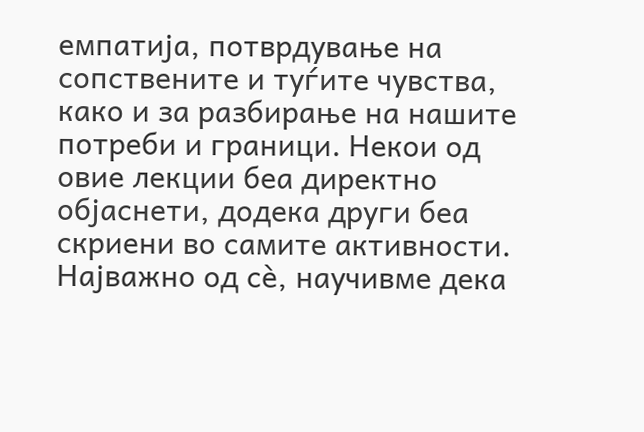емпатија, потврдување на сопствените и туѓите чувства, како и за разбирање на нашите потреби и граници. Некои од овие лекции беа директно објаснети, додека други беа скриени во самите активности.
Најважно од сè, научивме дека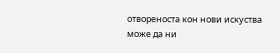отвореноста кон нови искуства може да ни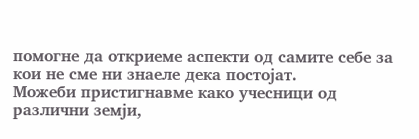помогне да откриеме аспекти од самите себе за кои не сме ни знаеле дека постојат.
Можеби пристигнавме како учесници од различни земји,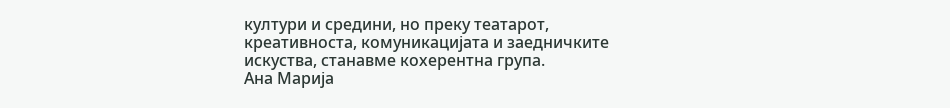култури и средини, но преку театарот, креативноста, комуникацијата и заедничките искуства, станавме кохерентна група.
Ана Марија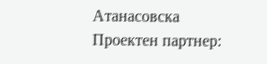Атанасовска
Проектен партнер: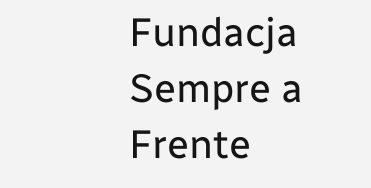Fundacja Sempre a Frente